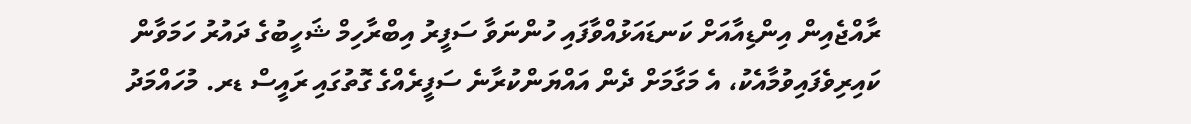ރާއްޖެއިން އިންޑިއާއަށް ކަނޑައަޅުއްވާފައި ހުންނަވާ ސަފީރު އިބްރާހިމް ޝަހީބުގެ ދައުރު ހަމަވާން ކައިރިވެފައިވުމާއެކު، އެ މަގާމަށް ދެން އައްޔަންކުރާނެ ސަފީރެއްގެ ގޮތުގައި ރައީސް ޑރ. މުހައްމަދު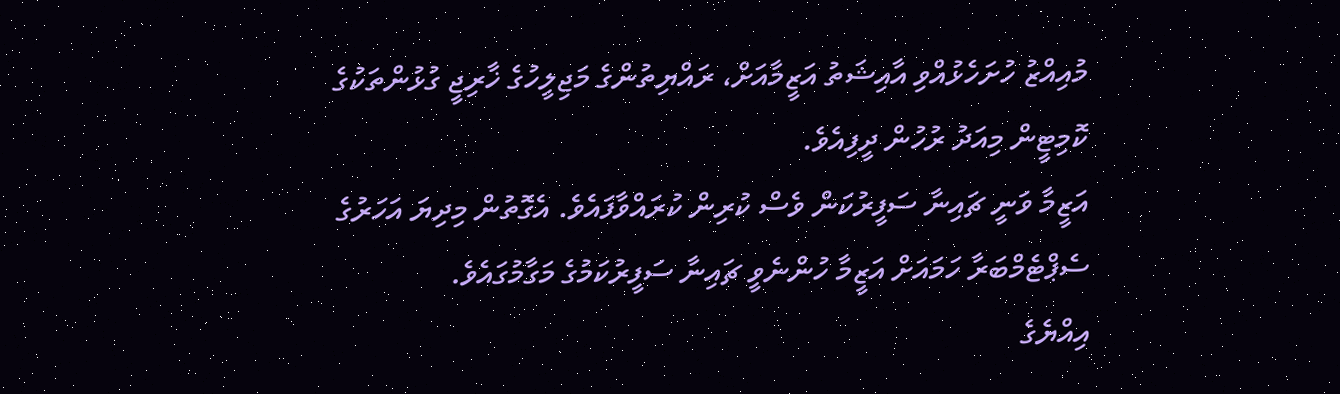މުއިއްޒު ހުށަހެޅުއްވި އާއިޝަތު އަޒީމާއަށް، ރައްޔިތުންގެ މަޖިލީހުގެ ޚާރިޖީ ގުޅުންތަކުގެ ކޮމިޓީން މިއަދު ރުހުން ދީފިއެވެ.
އަޒީމާ ވަނީ ޗައިނާ ސަފީރުކަން ވެސް ކުރިން ކުރައްވާފައެވެ. އެގޮތުން މިދިޔަ އަހަރުގެ ސެޕްޓެމްބަރާ ހަމައަށް އަޒީމާ ހުންނެވީ ޗައިނާ ސަފީރުކަމުގެ މަގާމުގައެވެ.
އިއްޔެގެ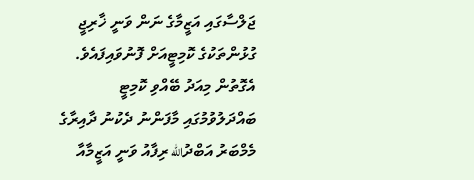ޖަލްސާގައި އަޒީމާގެ ނަން ވަނީ ޚާރިޖީ ގުޅުންތަކުގެ ކޮމިޓީއަށް ފޮނުވައިފައެވެ.
އެގޮތުން މިއަދު ބޭއްވި ކޮމިޓީ ބައްދަލުވުމުގައި މާފަންނު ދެކުނު ދާއިރާގެ މެމްބަރު އަބްދުالله ރިފާއު ވަނީ އަޒީމާއާ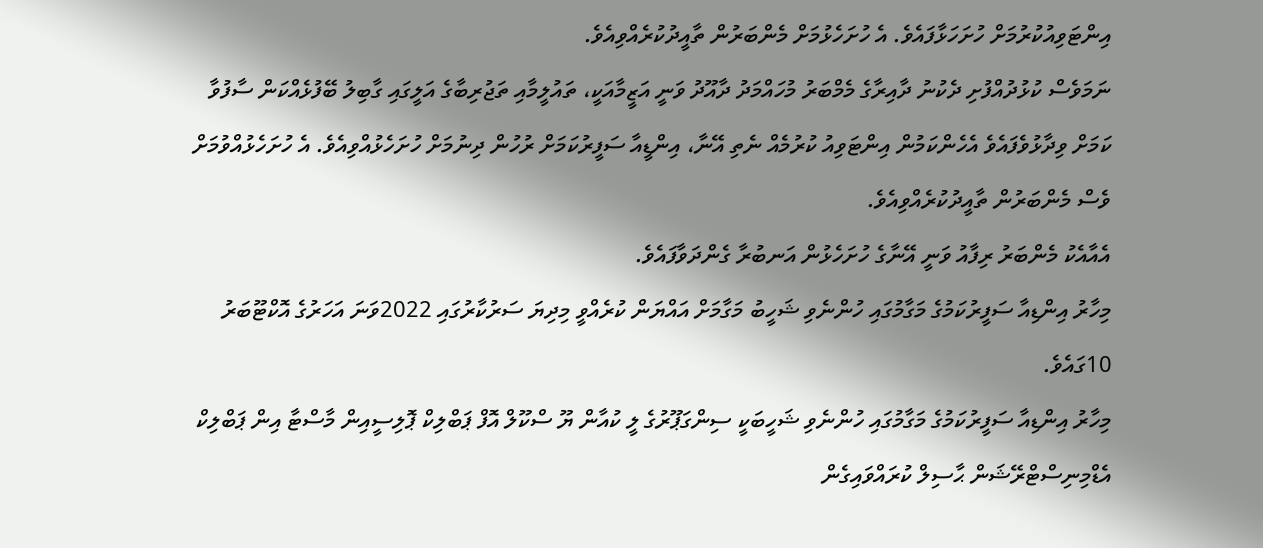އިންޓަވިއުކުރުމަށް ހުށަހަޅާފައެވެ. އެ ހުށަހެޅުމަށް މެންބަރުން ތާއީދުކުރެއްވިއެވެ.
ނަމަވެސް ކުޅުދުއްފުށި ދެކުނު ދާއިރާގެ މެމްބަރު މުހައްމަދު ދާއޫދު ވަނީ އަޒީމާއަކީ، ތައުލީމާއި ތަޖުރިބާގެ އަލީގައި ގާބިލު ބޭފުޅެއްކަން ސާފުވާ ކަމަށް ވިދާޅުވެފައެވެ އެހެންކަމުން އިންޓަވިއު ކުރުމެއް ނެތި އޭނާ، އިންޑީއާ ސަފީރުކަމަށް ރުހުން ދިނުމަށް ހުށަހެޅުއްވިއެވެ. އެ ހުށަހެޅުއްވުމަށް ވެސް މެންބަރުން ތާއީދުކުރެއްވިއެވެ.
އެއާއެކު މެންބަރު ރިފާއު ވަނީ އޭނާގެ ހުށަހެޅުން އަނބުރާ ގެންދަވާފައެވެ.
މިހާރު އިންޑިއާ ސަފީރުކަމުގެ މަގާމުގައި ހުންނެވި ޝަހީބު މަގާމަށް އައްޔަން ކުރެއްވީ މިދިޔަ ސަރުކާރުގައި 2022ވަނަ އަހަރުގެ އޮކްޓޫބަރު 10ގައެވެ.
މިހާރު އިންޑިއާ ސަފީރުކަމުގެ މަގާމުގައި ހުންނެވި ޝަހީބަކީ ސިންގަޕޫރުގެ ލީ ކުއާން ޔޫ ސްކޫލް އޮފް ޕަބްލިކް ޕޮލިސީއިން މާސްޓާ އިން ޕަބްލިކް އެޑްމިނިސްޓްރޭޝަން ޙާސިލް ކުރައްވައިގެން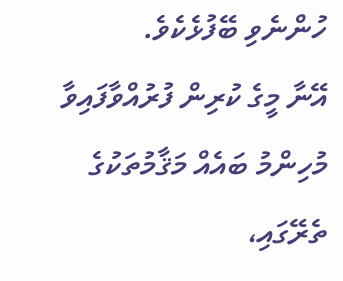ހުންނެވި ބޭފުޅެކެވެ.
އޭނާ މީގެ ކުރިން ފުރުއްވާފައިވާ މުހިންމު ބައެއް މަޤާމުތަކުގެ ތެރޭގައި،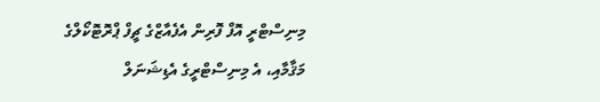މިނިސްޓްރީ އޮފް ފޮރިން އެފެއާޒްގެ ޗީފް ޕްރޮޓޮކޯލްގެ މަޤާމާއި، އެ މިނިސްޓްރީގެ އެޑިޝަނަލް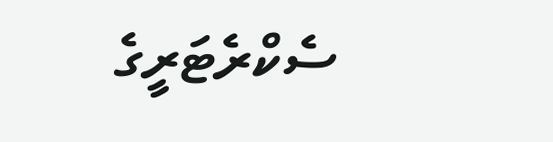ސެކްރެޓަރީގެ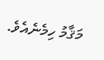މަޤާމު ހިމެނެއެވެ.